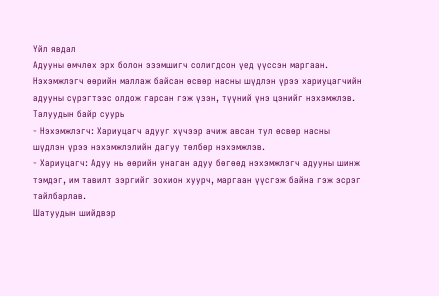Үйл явдал
Адууны өмчлөх эрх болон эзэмшигч солигдсон үед үүссэн маргаан. Нэхэмжлэгч өөрийн маллаж байсан өсвөр насны шүдлэн үрээ хариуцагчийн адууны сүрэгтээс олдож гарсан гэж үзэн, түүний үнэ цэнийг нэхэмжлэв.
Талуудын байр суурь
- Нэхэмжлэгч: Хариуцагч адууг хүчээр ачиж авсан тул өсвөр насны шүдлэн үрээ нэхэмжлэлийн дагуу төлбөр нэхэмжлэв.
- Хариуцагч: Адуу нь өөрийн унаган адуу бөгөөд нэхэмжлэгч адууны шинж тэмдэг, им тавилт зэргийг зохион хуурч, маргаан үүсгэж байна гэж эсрэг тайлбарлав.
Шатуудын шийдвэр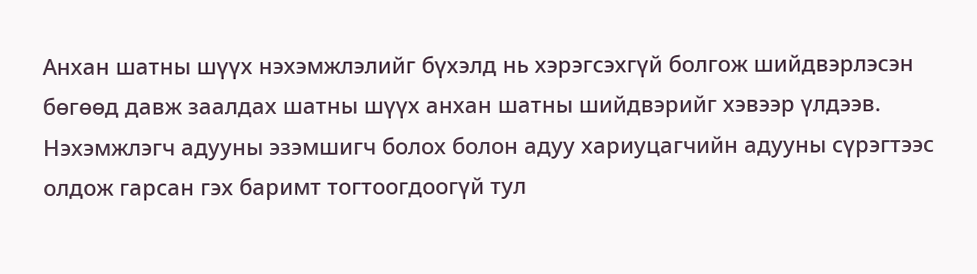Анхан шатны шүүх нэхэмжлэлийг бүхэлд нь хэрэгсэхгүй болгож шийдвэрлэсэн бөгөөд давж заалдах шатны шүүх анхан шатны шийдвэрийг хэвээр үлдээв. Нэхэмжлэгч адууны эзэмшигч болох болон адуу хариуцагчийн адууны сүрэгтээс олдож гарсан гэх баримт тогтоогдоогүй тул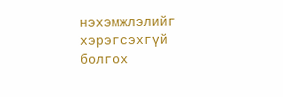нэхэмжлэлийг хэрэгсэхгүй болгох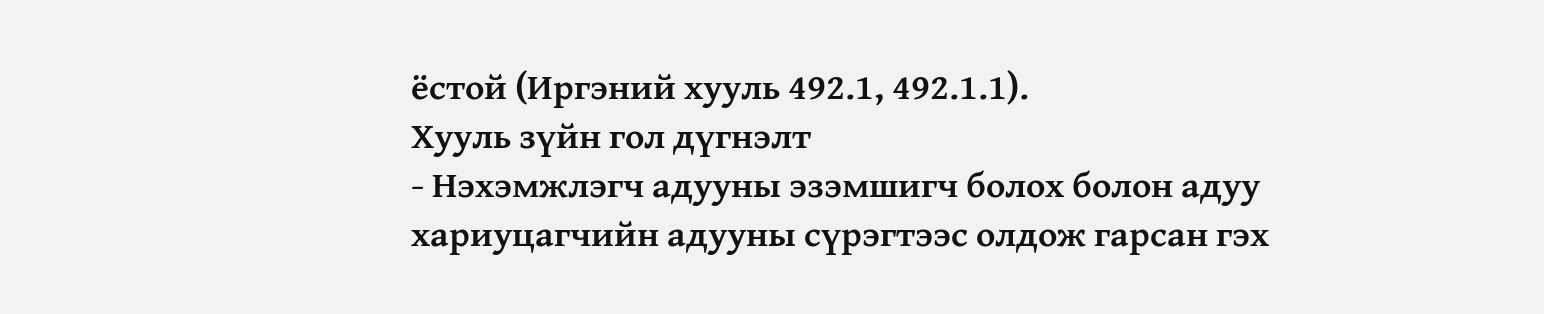ёстой (Иргэний хууль 492.1, 492.1.1).
Хууль зүйн гол дүгнэлт
- Нэхэмжлэгч адууны эзэмшигч болох болон адуу хариуцагчийн адууны сүрэгтээс олдож гарсан гэх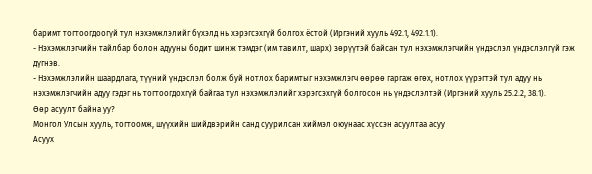баримт тогтоогдоогүй тул нэхэмжлэлийг бүхэлд нь хэрэгсэхгүй болгох ёстой (Иргэний хууль 492.1, 492.1.1).
- Нэхэмжлэгчийн тайлбар болон адууны бодит шинж тэмдэг (им тавилт, шарх) зөрүүтэй байсан тул нэхэмжлэгчийн үндэслэл үндэслэлгүй гэж дүгнэв.
- Нэхэмжлэлийн шаардлага, түүний үндэслэл болж буй нотлох баримтыг нэхэмжлэгч өөрөө гаргаж өгөх, нотлох үүрэгтэй тул адуу нь нэхэмжлэгчийн адуу гэдэг нь тогтоогдохгүй байгаа тул нэхэмжлэлийг хэрэгсэхгүй болгосон нь үндэслэлтэй (Иргэний хууль 25.2.2, 38.1).
Өөр асуулт байна уу?
Монгол Улсын хууль, тогтоомж, шүүхийн шийдвэрийн санд суурилсан хиймэл оюунаас хүссэн асуултаа асуу
Асуух